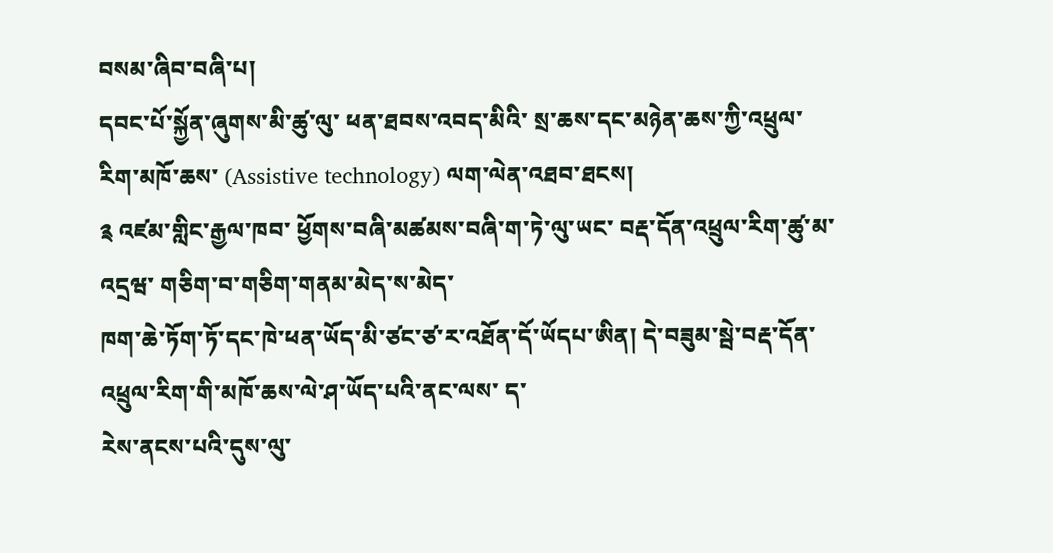བསམ་ཞིབ་བཞི་པ།
དབང་པོ་སྐྱོན་ཞུགས་མི་ཚུ་ལུ་ ཕན་ཐབས་འབད་མིའི་ སྲ་ཆས་དང་མཉེན་ཆས་ཀྱི་འཕྲུལ་རིག་མཁོ་ཆས་ (Assistive technology) ལག་ལེན་འཐབ་ཐངས།
༉ འཛམ་གླིང་རྒྱལ་ཁབ་ ཕྱོགས་བཞི་མཚམས་བཞི་ག་ཏེ་ལུ་ཡང་ བརྡ་དོན་འཕྲུལ་རིག་ཚུ་མ་འདྲཝ་ གཅིག་བ་གཅིག་གནམ་མེད་ས་མེད་
ཁག་ཆེ་ཏོག་ཏོ་དང་ཁེ་ཕན་ཡོད་མི་ཙང་ཙ་ར་འཐོན་དོ་ཡོདཔ་ཨིན། དེ་བཟུམ་སྦེ་བརྡ་དོན་འཕྲུལ་རིག་གི་མཁོ་ཆས་ལེ་ཤ་ཡོད་པའི་ནང་ལས་ ད་
རེས་ནངས་པའི་དུས་ལུ་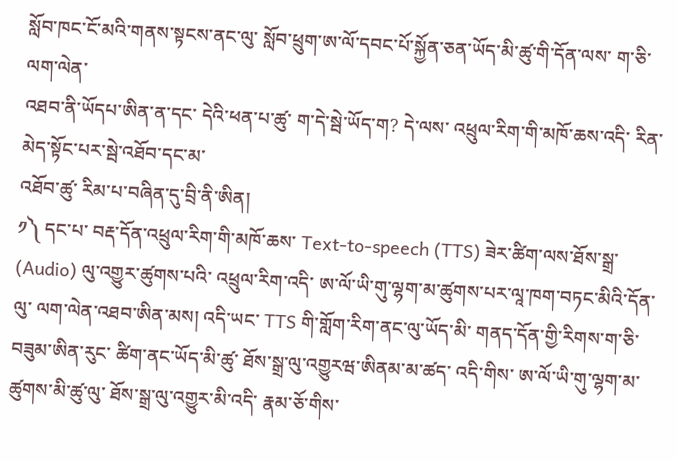སློབ་ཁང་ངོ་མའི་གནས་སྟངས་ནང་ལུ་ སློབ་ཕྲུག་ཨ་ལོ་དབང་པོ་སྐྱོན་ཅན་ཡོད་མི་ཚུ་གི་དོན་ལས་ ག་ཅི་ལག་ལེན་
འཐབ་ནི་ཡོདཔ་ཨིན་ན་དང་ དེའི་ཕན་པ་ཚུ་ ག་དེ་སྦེ་ཡོད་ག? དེ་ལས་ འཕྲུལ་རིག་གི་མཁོ་ཆས་འདི་ རིན་མེད་སྟོང་པར་སྦེ་འཐོབ་དང་མ་
འཐོབ་ཚུ་ རིམ་པ་བཞིན་དུ་བྲི་ནི་ཨིན།
༡༽ དང་པ་ བརྡ་དོན་འཕྲུལ་རིག་གི་མཁོ་ཆས་ Text-to-speech (TTS) ཟེར་ཚིག་ལས་ཐོས་སྒྲ་ (Audio) ལུ་འགྱུར་ཚུགས་པའི་ འཕྲུལ་རིག་འདི་ ཨ་ལོ་ཡི་གུ་ལྷག་མ་ཚུགས་པར་ལཱ་ཁག་བཏང་མིའི་དོན་ལུ་ ལག་ལེན་འཐབ་ཨིན་མས། འདི་ཡང་ TTS གི་གློག་རིག་ནང་ལུ་ཡོད་མི་ གནད་དོན་གྱི་རིགས་ག་ཅི་བཟུམ་ཨིན་རུང་ ཚིག་ནང་ཡོད་མི་ཚུ་ ཐོས་སྒྲ་ལུ་འགྱུརཝ་ཨིནམ་མ་ཚད་ འདི་གིས་ ཨ་ལོ་ཡི་གུ་ལྷག་མ་ཚུགས་མི་ཚུ་ལུ་ ཐོས་སྒྲ་ལུ་འགྱུར་མི་འདི་ རྣམ་ཅོ་གིས་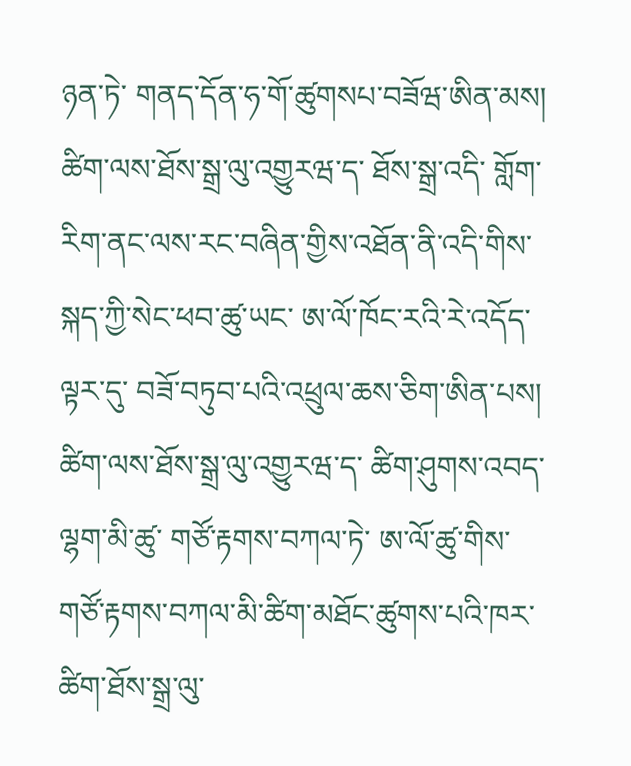ཉན་ཏེ་ གནད་དོན་ཧ་གོ་ཚུགསཔ་བཟོཝ་ཨིན་མས། ཚིག་ལས་ཐོས་སྒྲ་ལུ་འགྱུརཝ་ད་ ཐོས་སྒྲ་འདི་ གློག་རིག་ནང་ལས་རང་བཞིན་གྱིས་འཐོན་ནི་འདི་གིས་ སྐད་ཀྱི་སེང་ཕབ་ཚུ་ཡང་ ཨ་ལོ་ཁོང་རའི་རེ་འདོད་ལྟར་དུ་ བཟོ་བཏུབ་པའི་འཕྲུལ་ཆས་ཅིག་ཨིན་པས། ཚིག་ལས་ཐོས་སྒྲ་ལུ་འགྱུརཝ་ད་ ཚིག་ཤུགས་འབད་ལྷག་མི་ཚུ་ གཙོ་རྟགས་བཀལ་ཏེ་ ཨ་ལོ་ཚུ་གིས་ གཙོ་རྟགས་བཀལ་མི་ཚིག་མཐོང་ཚུགས་པའི་ཁར་ ཚིག་ཐོས་སྒྲ་ལུ་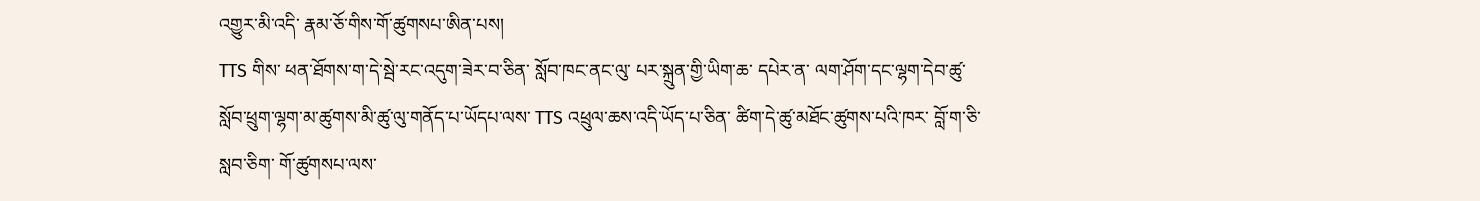འགྱུར་མི་འདི་ རྣམ་ཅོ་གིས་གོ་ཚུགསཔ་ཨིན་པས།
TTS གིས་ ཕན་ཐོགས་ག་དེ་སྦེ་རང་འདུག་ཟེར་བ་ཅིན་ སློབ་ཁང་ནང་ལུ་ པར་སྐྲུན་གྱི་ཡིག་ཆ་ དཔེར་ན་ ལག་ཤོག་དང་ལྷག་དེབ་ཚུ་
སློབ་ཕྲུག་ལྷག་མ་ཚུགས་མི་ཚུ་ལུ་གནོད་པ་ཡོདཔ་ལས་ TTS འཕྲུལ་ཆས་འདི་ཡོད་པ་ཅིན་ ཚིག་དེ་ཚུ་མཐོང་ཚུགས་པའི་ཁར་ བློ་ག་ཅི་
སླབ་ཅིག་ གོ་ཚུགསཔ་ལས་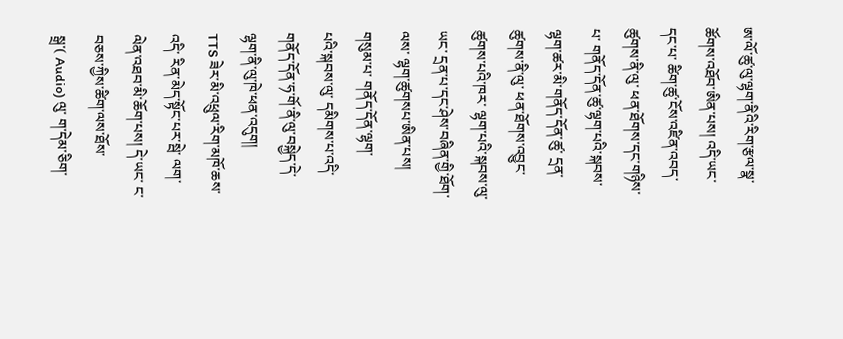ཨ་ལོ་ཚུ་ལུ་ལྷག་ནིའི་རིག་རྩལ་སྣ་ཚོགས་འཐོབ་ཨིན་པས། འདི་ཡང་ དང་པ་ ཚིག་ཚུ་ངོས་འཛིན་འབད་
ཚུགས་ནི་ལུ་ ཕན་ཐོགས་དང་གཉིས་པ་ གནོད་དོན་ཚུ་ལྷག་པའི་སྐབས་ ལྷག་ཚར་མི་གནོད་དོན་ཚུ་ དྲན་ཚུགས་ནི་ལུ་ ཕན་ཐོགས་འབྱུང་
ཚུགས་པའི་ཁར་ ལྷག་པའི་སྐབས་ལུ་ཡང་ དྲན་པ་དང་ཤེས་བཞིན་གྱི་ཐོག་ལས་ ལྷག་ཚུགསཔ་ཨིན་པས། གསུམ་པ་ གནོད་དོན་ལྷག་
པའི་སྐབས་ལུ་ དམིགས་པ་འདི་ གནོད་དོན་ཧ་གོ་ནི་ལུ་བསྐྱེད་དེ་ ལྷག་ནི་ལུ་ཁེ་ཕན་འདུག།
TTS ཟེར་མི་འཕྲུལ་རིག་མཁོ་ཆས་འདི་ རིན་མེད་སྟོང་པར་སྦེ་ ལག་ལེན་འཐབ་མི་ཆོག་པས། དེ་ཡང་ ང་བཅས་ཀྱིས་ཚིག་ལས་ཐོས་
སྒྲ་( Audio) ལུ་ ག་དེམ་ཅིག་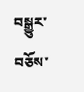བསྒྱུར་བཅོས་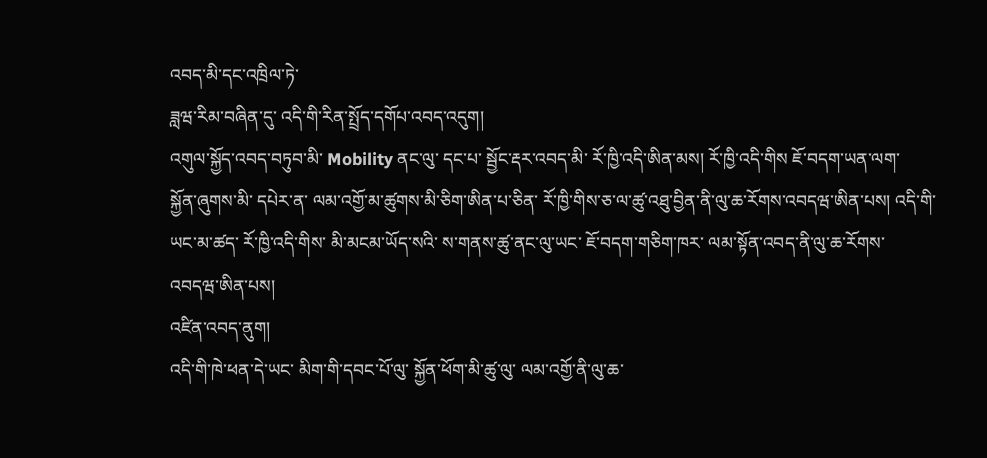འབད་མི་དང་འཁྲིལ་ཏེ་
ཟླཝ་རིམ་བཞིན་དུ་ འདི་གི་རིན་སྤྲོད་དགོཔ་འབད་འདུག།
འགུལ་སྐྱོད་འབད་བཏུབ་མི་ Mobility ནང་ལུ་ དང་པ་ སྦྱོང་རྡར་འབད་མི་ རོ་ཁྱི་འདི་ཨིན་མས། རོ་ཁྱི་འདི་གིས ཇོ་བདག་ཡན་ལག་
སྐྱོན་ཞུགས་མི་ དཔེར་ན་ ལམ་འགྱོ་མ་ཚུགས་མི་ཅིག་ཨིན་པ་ཅིན་ རོ་ཁྱི་གིས་ཅ་ལ་ཚུ་འཐུ་བྱིན་ནི་ལུ་ཆ་རོགས་འབདཝ་ཨིན་པས། འདི་གི་
ཡང་མ་ཚད་ རོ་ཁྱི་འདི་གིས་ མི་མངམ་ཡོད་སའི་ ས་གནས་ཚུ་ནང་ལུ་ཡང་ ཇོ་བདག་གཅིག་ཁར་ ལམ་སྟོན་འབད་ནི་ལུ་ཆ་རོགས་
འབདཝ་ཨིན་པས།
འཛིན་འབད་ནུག།
འདི་གི་ཁེ་ཕན་དེ་ཡང་ མིག་གི་དབང་པོ་ལུ་ སྐྱོན་ཕོག་མི་ཚུ་ལུ་ ལམ་འགྱོ་ནི་ལུ་ཆ་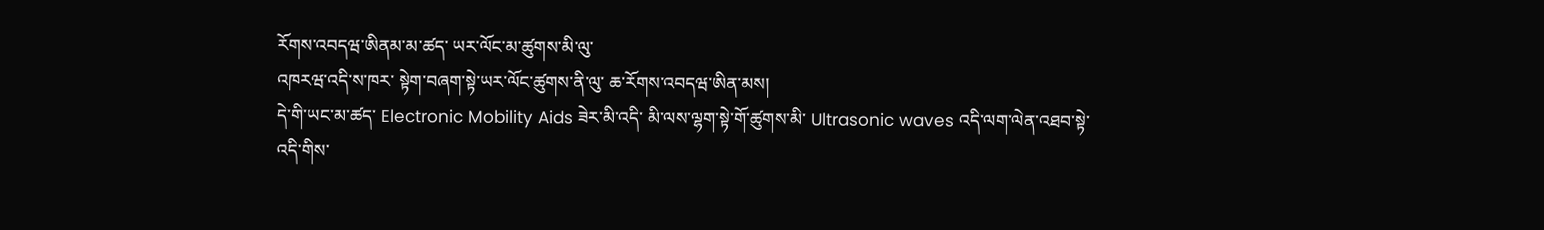རོགས་འབདཝ་ཨིནམ་མ་ཚད་ ཡར་ལོང་མ་ཚུགས་མི་ལུ་
འཁརཝ་འདི་ས་ཁར་ སྟེག་བཞག་སྟེ་ཡར་ལོང་ཚུགས་ནི་ལུ་ ཆ་རོགས་འབདཝ་ཨིན་མས།
དེ་གི་ཡང་མ་ཚད་ Electronic Mobility Aids ཟེར་མི་འདི་ མི་ལས་ལྷག་སྟེ་གོ་ཚུགས་མི་ Ultrasonic waves འདི་ལག་ལེན་འཐབ་སྟེ་ འདི་གིས་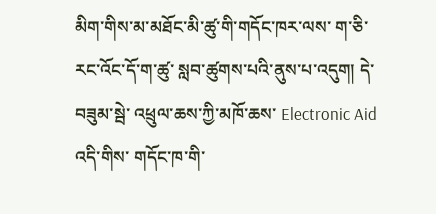མིག་གིས་མ་མཐོང་མི་ཚུ་གི་གདོང་ཁར་ལས་ ག་ཅི་རང་འོང་དོ་ག་ཚུ་ སླབ་ཚུགས་པའི་ནུས་པ་འདུག། དེ་བཟུམ་སྦེ་ འཕྲུལ་ཆས་ཀྱི་མཁོ་ཆས་ Electronic Aid འདི་གིས་ གདོང་ཁ་གི་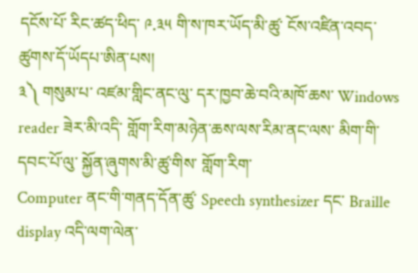དངོས་པོ་ རིང་ཚད་ཕིད་ ༩.༣༥ གི་ས་ཁར་ཡོད་མི་ཚུ་ ངོས་འཛིན་འབད་ཚུགས་དོ་ཡོདཔ་ཨིན་པས།
༣༽ གསུམ་པ་ འཛམ་གླིང་ནང་ལུ་ དར་ཁྱབ་ཆེ་བའི་མཁོ་ཆས་ Windows
reader ཟེར་མི་འདི་ གློག་རིག་མཉེན་ཆས་ལས་རིམ་ནང་ལས་ མིག་གི་དབང་པོ་ལུ་ སྐྱོན་ཞུགས་མི་ཚུ་གིས་ གློག་རིག་
Computer ནང་གི་གནད་དོན་ཚུ་ Speech synthesizer དང་ Braille display འདི་ལག་ལེན་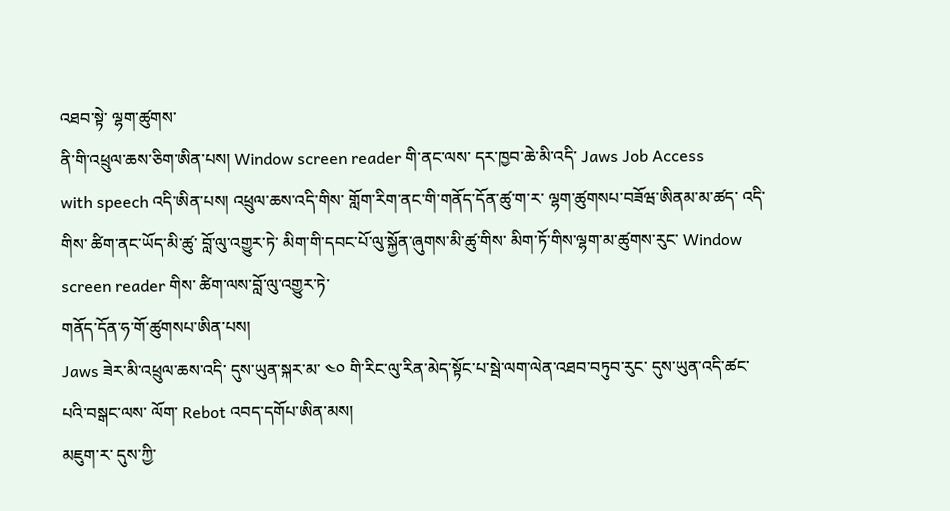འཐབ་སྟེ་ ལྷག་ཚུགས་
ནི་གི་འཕྲུལ་ཆས་ཅིག་ཨིན་པས། Window screen reader གི་ནང་ལས་ དར་ཁྱབ་ཆེ་མི་འདི་ Jaws Job Access
with speech འདི་ཨིན་པས། འཕྲུལ་ཆས་འདི་གིས་ གློག་རིག་ནང་གི་གནོད་དོན་ཚུ་ག་ར་ ལྷག་ཚུགསཔ་བཟོཝ་ཨིནམ་མ་ཚད་ འདི་
གིས་ ཚིག་ནང་ཡོད་མི་ཚུ་ བློ་ལུ་འགྱུར་ཏེ་ མིག་གི་དབང་པོ་ལུ་སྐྱོན་ཞུགས་མི་ཚུ་གིས་ མིག་ཏོ་གིས་ལྷག་མ་ཚུགས་རུང་ Window
screen reader གིས་ ཚིག་ལས་བློ་ལུ་འགྱུར་ཏེ་
གནོད་དོན་ཧ་གོ་ཚུགསཔ་ཨིན་པས།
Jaws ཟེར་མི་འཕྲུལ་ཆས་འདི་ དུས་ཡུན་སྐར་མ་ ༤༠ གི་རིང་ལུ་རིན་མེད་སྟོང་པ་སྦེ་ལག་ལེན་འཐབ་བཏུབ་རུང་ དུས་ཡུན་འདི་ཚང་
པའི་བསྒང་ལས་ ལོག་ Rebot འབད་དགོཔ་ཨིན་མས།
མཇུག་ར་ དུས་ཀྱི་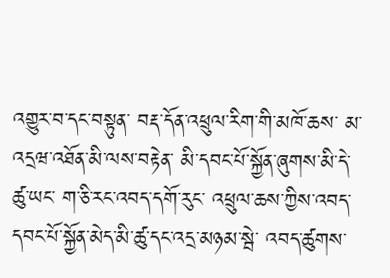འགྱུར་བ་དང་བསྟུན་ བརྡ་དོན་འཕྲུལ་རིག་གི་མཁོ་ཆས་ མ་འདྲཝ་འཐོན་མི་ལས་བརྟེན་ མི་དབང་པོ་སྐྱོན་ཞུགས་མི་དེ་
ཚུ་ཡང་ ག་ཅི་རང་འབད་དགོ་རུང་ འཕྲུལ་ཆས་ཀྱིས་འབད་ དབང་པོ་སྐྱོན་མེད་མི་ཚུ་དང་འདྲ་མཉམ་སྦེ་ འབད་ཚུགས་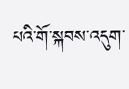པའི་གོ་སྐབས་འདུག་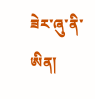ཟེར་ཞུ་ནི་ཨིན།